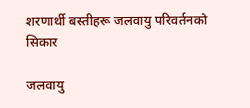शरणार्थी बस्तीहरू जलवायु परिवर्तनको सिकार

जलवायु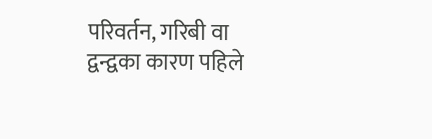परिवर्तन, गरिबी वा द्वन्द्वका कारण पहिले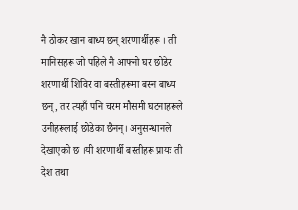नै ठोकर खान बाध्य छन् शरणार्थीहरू । ती मानिसहरू जो पहिले नै आफ्नो घर छोडेर शरणार्थी शिविर वा बस्तीहरूमा बस्न बाध्य छन्, तर त्यहाँ पनि चरम मौसमी घटनाहरूले उनीहरूलाई छोडेका छैनन्। अनुसन्धानले देखाएको छ ।यी शरणार्थी बस्तीहरू प्रायः ती देश तथा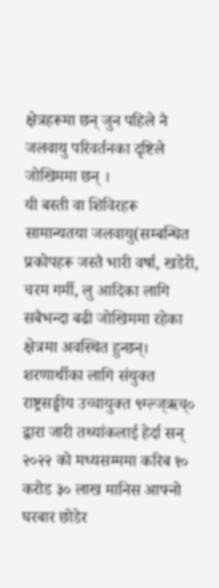क्षेत्रहरूमा छन् जुन पहिले नै जलवायु परिवर्तनका दृष्टिले जोखिममा छन् ।
यी बस्ती वा शिविरहरू सामान्यतया जलवायु(सम्बन्धित प्रकोपहरू जस्तै भारी वर्षा, खडेरी, चरम गर्मी, लु आदिका लागि सबैभन्दा बढी जोखिममा रहेका क्षेत्रमा अवस्थित हुन्छन्। शरणार्थीका लागि संयुक्त राष्ट्रसङ्घीय उच्चायुक्त ९ग्ल्ज्ऋच्० द्वारा जारी तथ्यांकलाई हेर्दा सन् २०२२ को मध्यसम्ममा करिब १० करोड ३० लाख मानिस आफ्नो घरबार छोडेर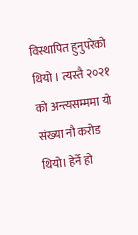विस्थापित हुनुपरेको थियो । त्यस्तै २०२१ को अन्त्यसम्ममा यो संख्या नौ करोड थियो। हेर्ने हो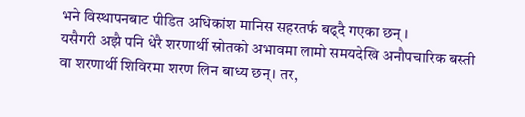भने विस्थापनबाट पीडित अधिकांश मानिस सहरतर्फ बढ्दै गएका छन् ।
यसैगरी अझै पनि धेरै शरणार्थी स्रोतको अभावमा लामो समयदेखि अनौपचारिक बस्ती वा शरणार्थी शिविरमा शरण लिन बाध्य छन्। तर,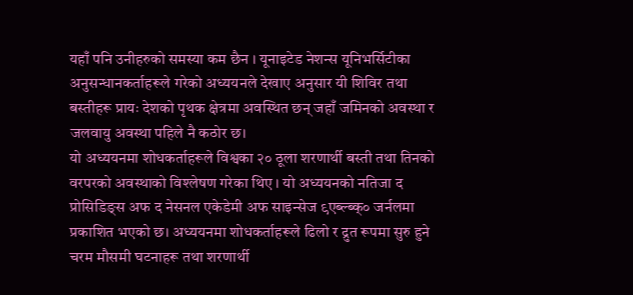यहाँ पनि उनीहरुको समस्या कम छैन । यूनाइटेड नेशन्स यूनिभर्सिटीका अनुसन्धानकर्ताहरूले गरेको अध्ययनले देखाए अनुसार यी शिविर तथा बस्तीहरू प्रायः देशको पृथक क्षेत्रमा अवस्थित छन् जहाँ जमिनको अवस्था र जलवायु अवस्था पहिले नै कठोर छ।
यो अध्ययनमा शोधकर्ताहरूले विश्वका २० ठूला शरणार्थी बस्ती तथा तिनको वरपरको अवस्थाको विश्लेषण गरेका थिए । यो अध्ययनको नतिजा द प्रोसिडिङ्स अफ द नेसनल एकेडेमी अफ साइन्सेज ९एब्ल्ब्क्० जर्नलमा प्रकाशित भएको छ। अध्ययनमा शोधकर्ताहरूले ढिलो र द्रुत रूपमा सुरु हुने चरम मौसमी घटनाहरू तथा शरणार्थी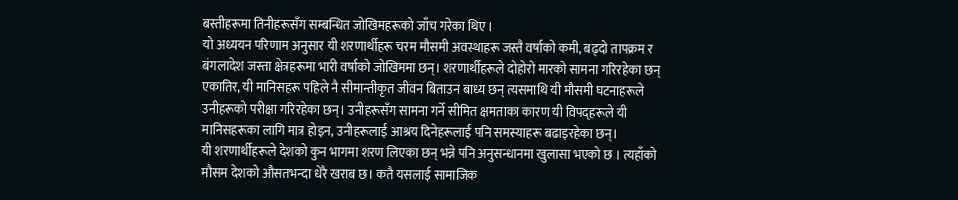बस्तीहरूमा तिनीहरूसँग सम्बन्धित जोखिमहरूको जाँच गरेका थिए ।
यो अध्ययन परिणाम अनुसार यी शरणार्थीहरू चरम मौसमी अवस्थाहरू जस्तै वर्षाको कमी, बढ्दो तापक्रम र बंगलादेश जस्ता क्षेत्रहरूमा भारी वर्षाको जोखिममा छन्। शरणार्थीहरूले दोहोरो मारको सामना गरिरहेका छन् एकातिर, यी मानिसहरू पहिले नै सीमान्तीकृत जीवन बिताउन बाध्य छन् त्यसमाथि यी मौसमी घटनाहरूले उनीहरूको परीक्षा गरिरहेका छन्। उनीहरूसँग सामना गर्ने सीमित क्षमताका कारण यी विपद्हरूले यी मानिसहरूका लागि मात्र होइन, उनीहरूलाई आश्रय दिनेहरूलाई पनि समस्याहरू बढाइरहेका छन्।
यी शरणार्थीहरूले देशको कुन भागमा शरण लिएका छन् भन्ने पनि अनुसन्धानमा खुलासा भएको छ । त्यहाँको मौसम देशको औसतभन्दा धेरै खराब छ। कतै यसलाई सामाजिक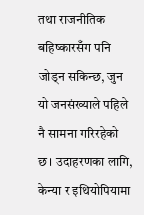तथा राजनीतिक बहिष्कारसँग पनि जोड्न सकिन्छ, जुन यो जनसंख्याले पहिले नै सामना गरिरहेको छ। उदाहरणका लागि, केन्या र इथियोपियामा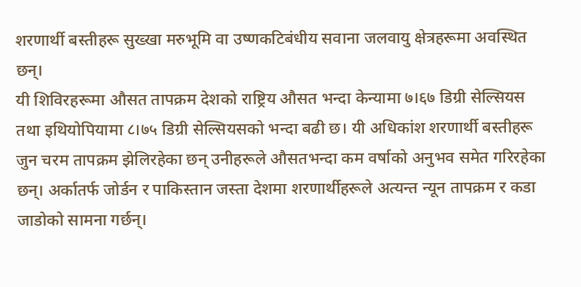शरणार्थी बस्तीहरू सुख्खा मरुभूमि वा उष्णकटिबंधीय सवाना जलवायु क्षेत्रहरूमा अवस्थित छन्।
यी शिविरहरूमा औसत तापक्रम देशको राष्ट्रिय औसत भन्दा केन्यामा ७।६७ डिग्री सेल्सियस तथा इथियोपियामा ८।७५ डिग्री सेल्सियसको भन्दा बढी छ। यी अधिकांश शरणार्थी बस्तीहरू जुन चरम तापक्रम झेलिरहेका छन् उनीहरूले औसतभन्दा कम वर्षाको अनुभव समेत गरिरहेका छन्। अर्कातर्फ जोर्डन र पाकिस्तान जस्ता देशमा शरणार्थीहरूले अत्यन्त न्यून तापक्रम र कडा जाडोको सामना गर्छन्।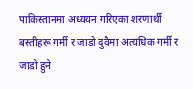पाकिस्तानमा अध्ययन गरिएका शरणार्थी बस्तीहरू गर्मी र जाडो दुवैमा अत्यधिक गर्मी र जाडो हुने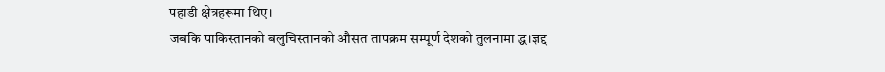पहाडी क्षेत्रहरूमा थिए।
जबकि पाकिस्तानको बलुचिस्तानको औसत तापक्रम सम्पूर्ण देशको तुलनामा द्ध।ज्ञद्द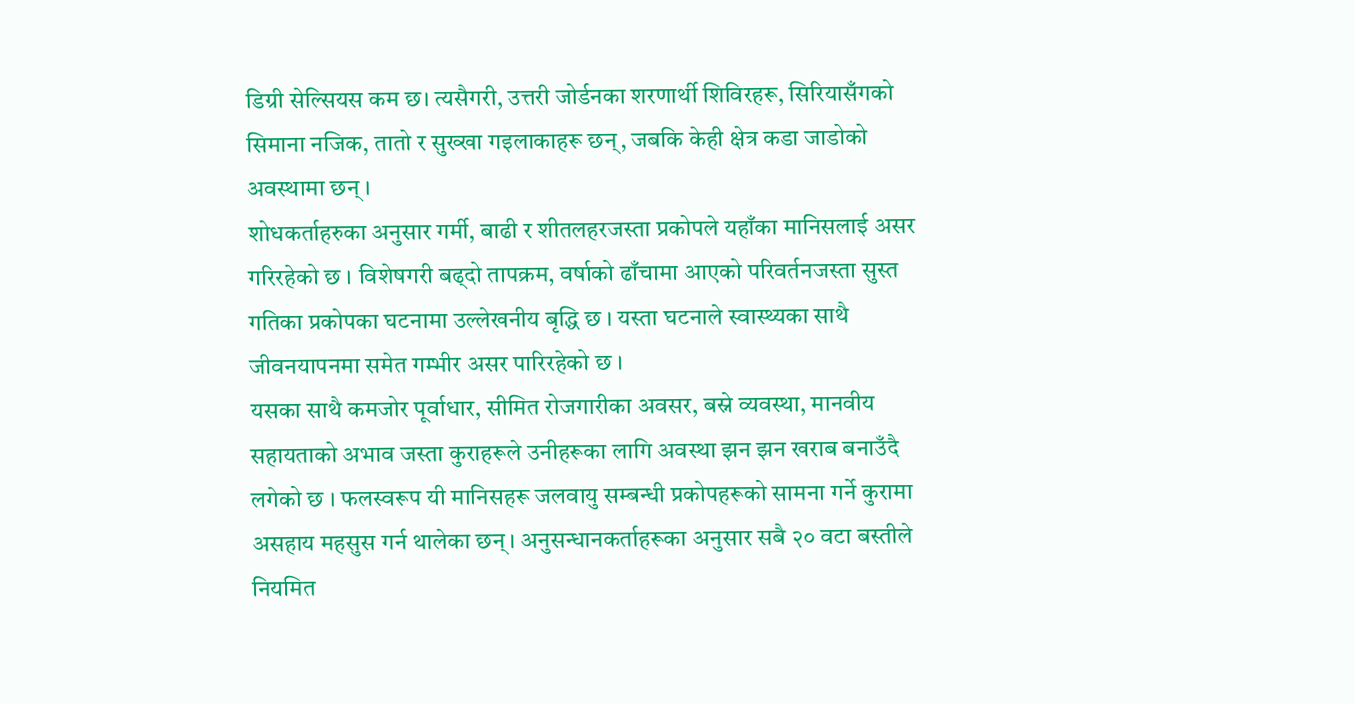डिग्री सेल्सियस कम छ। त्यसैगरी, उत्तरी जोर्डनका शरणार्थी शिविरहरू, सिरियासँगको सिमाना नजिक, तातो र सुख्खा गइलाकाहरू छन्, जबकि केही क्षेत्र कडा जाडोको अवस्थामा छन् ।
शोधकर्ताहरुका अनुसार गर्मी, बाढी र शीतलहरजस्ता प्रकोपले यहाँका मानिसलाई असर गरिरहेको छ । विशेषगरी बढ्दो तापक्रम, वर्षाको ढाँचामा आएको परिवर्तनजस्ता सुस्त गतिका प्रकोपका घटनामा उल्लेखनीय बृद्धि छ । यस्ता घटनाले स्वास्थ्यका साथै जीवनयापनमा समेत गम्भीर असर पारिरहेको छ ।
यसका साथै कमजोर पूर्वाधार, सीमित रोजगारीका अवसर, बस्ने व्यवस्था, मानवीय सहायताको अभाव जस्ता कुराहरूले उनीहरूका लागि अवस्था झन झन खराब बनाउँदै लगेको छ । फलस्वरूप यी मानिसहरू जलवायु सम्बन्धी प्रकोपहरूको सामना गर्ने कुरामा असहाय महसुस गर्न थालेका छन्। अनुसन्धानकर्ताहरूका अनुसार सबै २० वटा बस्तीले नियमित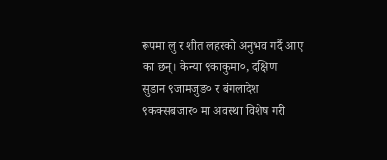रूपमा लु र शीत लहरको अनुभव गर्दै आए का छन्। केन्या ९काकुमा०, दक्षिण सुडान ९जामजुङ० र बंगलादेश ९कक्सबजार० मा अवस्था विशेष गरी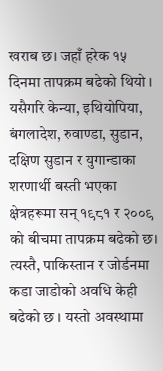खराब छ। जहाँ हरेक १५ दिनमा तापक्रम बढेको थियो ।
यसैगरि केन्या, इथियोपिया, बंगलादेश, रुवाण्डा, सुडान, दक्षिण सुडान र युगान्डाका शरणार्थी बस्ती भएका क्षेत्रहरूमा सन् १९८१ र २००९ को बीचमा तापक्रम बढेको छ। त्यस्तै, पाकिस्तान र जोर्डनमा कडा जाडोको अवधि केही बढेको छ । यस्तो अवस्थामा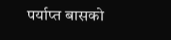पर्याप्त बासको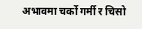अभावमा चर्को गर्मी र चिसो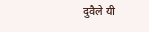दुवैले यी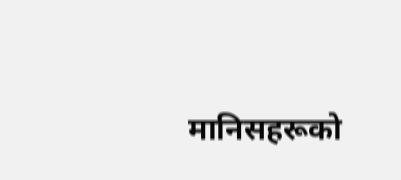मानिसहरूको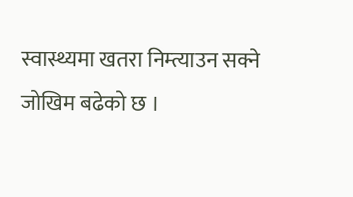स्वास्थ्यमा खतरा निम्त्याउन सक्ने जोखिम बढेको छ ।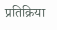प्रतिक्रिया